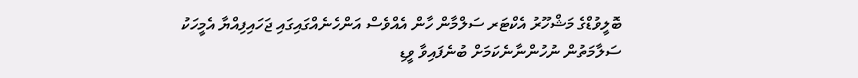ބޮލީވުޑްގެ މަޝްހޫރު އެކްޓަރ ސަލްމާން ހާން އެއްވެސް އަންހެނެއްގައިގައި ޖަހައިފިއްޔާ އެމީހަކު ސަލާމަތުން ނުހުންނާނެކަމަށް ބުނެފައިވާ ވީޑި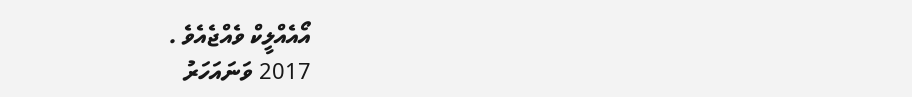އޯއެއްލީކް ވެއްޖެއެވެ .
2017 ވަނައަހަރު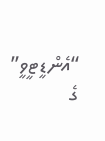“އެންޑީޓީވީ” ގެ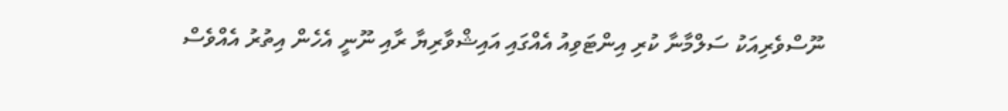ނޫސްވެރިއަކު ސަލްމާނާ ކުރި އިންޓަވިއު އެއްގައި އައިޝްވާރިޔާ ރާއި ނޫނީ އެހެން އިތުރު އެއްވެސް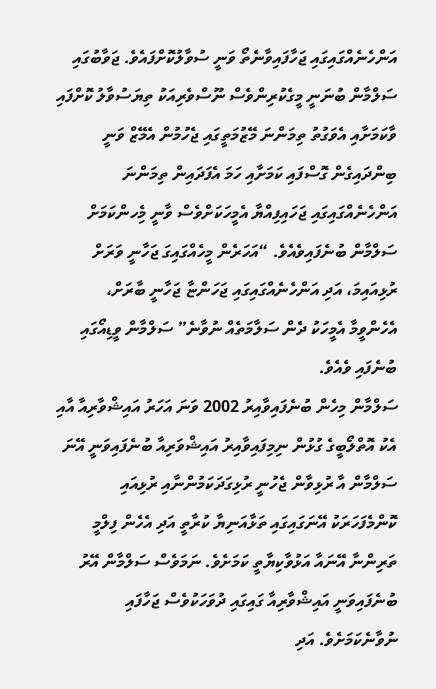އަންހެނެއްގައިގައި ޖަހާފައިވާނެތޯ ވަނީ ސުވާލުކޮށްފައެވެ. ޖަވާބުގައި ސަލްމާން ބުނަނީ މީގެކުރިންވެސް ނޫސްވެރިއަކު ތިޔަސުވާލު ކޮށްފައި ވާކަމަށާއި އެވަގުތު ތިމަންނަ މޭޒުމަތީގައި ޖެހުމުން އެމޭޒް ވަނީ ބިންދައިގެން ގޮސްފައި ކަމަށާއި ހަމަ އެފަދައިން ތިމަންނަ އަންހެނެއްގައިގައި ޖަހައިފިއްޔާ އެމީހަކަށްވެސް ވާނީ މިެހންކަމަށް ސަލްމާން ބުނެފައިވެއެވެ. “އަހަރެން މީހެއްގައިގަ ޖަހާނީ ވަރަށް ރުޅިއައިމަ، އަދި އަންހެނެއްގައިގައި ޖަހަންޏާ ޖަހާނީ ބާރަށް، އެހެންވީމާ އެމީހަކު ދެން ސަލާމަތެއް ނުވާނެ” ސަލްމާން ވީޑިއޯގައި ބުނެފައި ވެއެވެ.
ސަލްމާން މިހެން ބުނެފައިވާއިރު 2002 ވަނަ އަހަރު އައިޝްވާރިއާ އާއި އެކު އޮތްލޯބީގެ ގުޅުން ނިމިފައިވާއިރު އައިޝްވަރިއާ ބުނެފައިވަނީ އޭނަ ސަލްމާން އާ ރުޅިވާން ޖެހުނީ ރުޅިގަދަކަމުންނާއި ރުޅިއައި ކޮންމެފަހަރަކު އޭނަގައިގައި ތަޅާއަނިޔާ ކުރާތީ އަދި އެހެން ފިލްމީ ތަރިންނާ އޭނައާ އަޅުވާކިޔާތީ ކަމަށެވެ. ނަމަވެސް ސަލްމާން އޭރު ބުނެފައިވަނީ އައިޝްވާރިއާ ގައިގައި ދުވަހަކުވެސް ޖަހާފައި ނުވާނެކަމަށެވެ. އަދި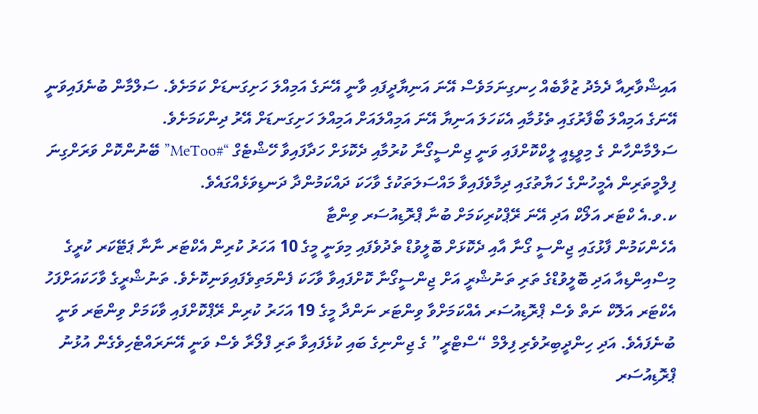އައިޝްވާރިއާ ދެމެދު ޒުވާބެއް ހިނގިނަމަވެސް އޭނަ އަނިޔާދީފައި ވާނީ އޭނަގެ އަމިއްލަ ހަށިގަނޑަށް ކަމަށެވެ. ސަލްމާން ބުނެފައިވަނީ އޭނަގެ އަމިއްލަ ބޯފާރުގައި ތެޅުމާއި އެކަހަލަ އަނިޔާ އޭނަ އަމިއްލައަށް އަމިއްލަ ހަށިގަނޑަށް އޭރު ދިންކަމަށެވެ.
ސަލްމާންހާން ގެ މިވީޑިއީ ލީކްކޮށްފައި ވަނީ ޖިންސީގޯނާ ކުރުމާއި ދެކޮޅަށް ހަދާފައިވާ ހޭޝްޓެގް “#MeToo” ބޭނުންކޮށް ވަރަށްގިނަ ފިލްމީތަރިން އެމީހުންގެ ހަޔާތުގައި ދިމާވެފައިވާ މައްސަލަތަކުގެ ވާހަކަ ދައްކަމުންދާ ދަނޑިވަޅެއްގައެވެ.
ކ.ވ.އެ ކްޓަރ އަލޯކް އަދި އޭނަ ރޭޕްކުރިކަމަށް ބުނާ ޕްރޮޑިއުސަރ ވިންޓާ
އެހެންކަމުން ފާޅުގައި ޖިންސީ ގޯނާ އާއި ދެކޮޅަށް ބޮލީވުޑް ތެދުވެފައި މިވަނީ މީގެ 10 އަހަރު ކުރިން އެކްޓަރ ނާނާ ޕަޓޭކަރ ކުރީގެ މިސްއިންޑިއާ އަދި ބޮލީވުޑްގެ ތަރި ތަނުޝްރީ އަށް ޖިންސީގޯނާ ކޮށްފައިވާ ވާހަކަ ފެންމަތިވެފައިވަނިކޮށެވެ. ތަނުޝްރީގެ ވާހަކައަށްފަހު އެކްޓަރ އަލޮކް ނަތް ވެސް ޕްރޮޑިއުސަރ އެއްކަމަށްވާ ވިންޓަރ ނަންދާ މީގެ 19 އަހަރު ކުރިން ރޭޕްކޮށްފައި ވާކަމަށް ވިންޓަރ ވަނީ ބުނެފައެވެ. އަދި ހިންދީބިރުވެރި ފިލްމް “ސްޓްރީ” ގެ ޖިންނިގެ ބައި ކުޅެފައިވާ ތަރި ފްލޯރާ ވެސް ވަނީ އޭނަރައްޓެހިވެގެން އުޅުނު ޕްރޮޑިއުސަރ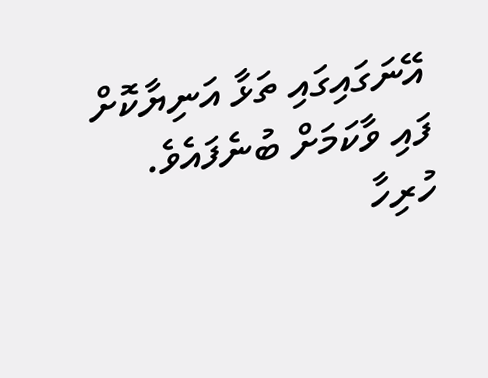އޭނަގައިގައި ތަޅާ އަނިޔާކޮށް ފައި ވާކަމަށް ބުނެފައެވެ.
ހުރިހާ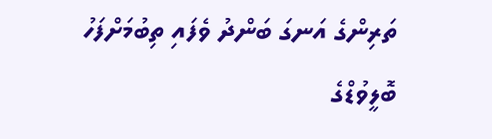ތަރިންގެ އަނގަ ބަންދު ވެފައި ތިބުމަށްފަހު ބޮލީވުޑްގެ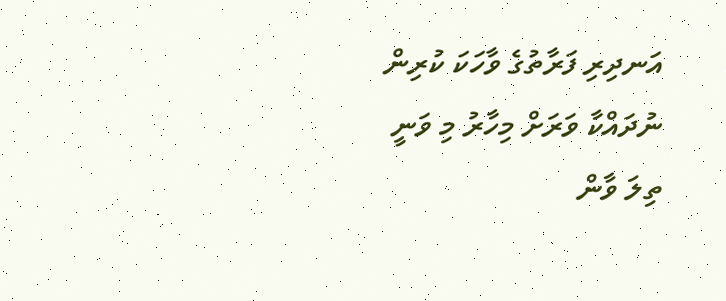އަނދިރި ފަރާތުގެ ވާހަކަ ކުރިން ނުދައްކާ ވަރަށް މިހާރު މި ވަނީ ތިލަ ވާން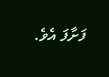ފަށާފަ އެވެ.